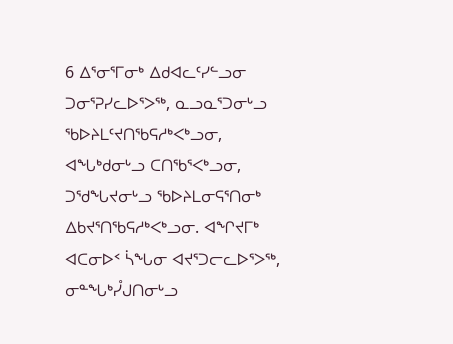6 ᐃᕐᓂᕐᒥᓂᒃ ᐃᑯᐊᓚᑦᓯᓪᓗᓂ ᑐᓂᕐᕈᓯᓚᐅᕐᐳᖅ, ᓇᓗᓇᕐᑐᓂᒡᓗ ᖃᐅᔨᒪᑦᔪᑎᖃᕋᓱᒃᐸᒃᓗᓂ, ᐊᖓᒃᑯᓂᒡᓗ ᑕᑎᖃᕐᐸᒃᓗᓂ, ᑐᖁᖓᔪᓂᒡᓗ ᖃᐅᔨᒪᓂᕋᕐᑎᓂᒃ ᐃᑲᔪᕐᑎᖃᕋᓱᒃᐸᒃᓗᓂ. ᐊᖏᔪᒥᒃ ᐊᑕᓂᐅᑉ ᓵᖓᓂ ᐊᔪᕐᑐᓕᓚᐅᕐᐳᖅ, ᓂᓐᖓᒃᓮᒍᑎᓂᒡᓗ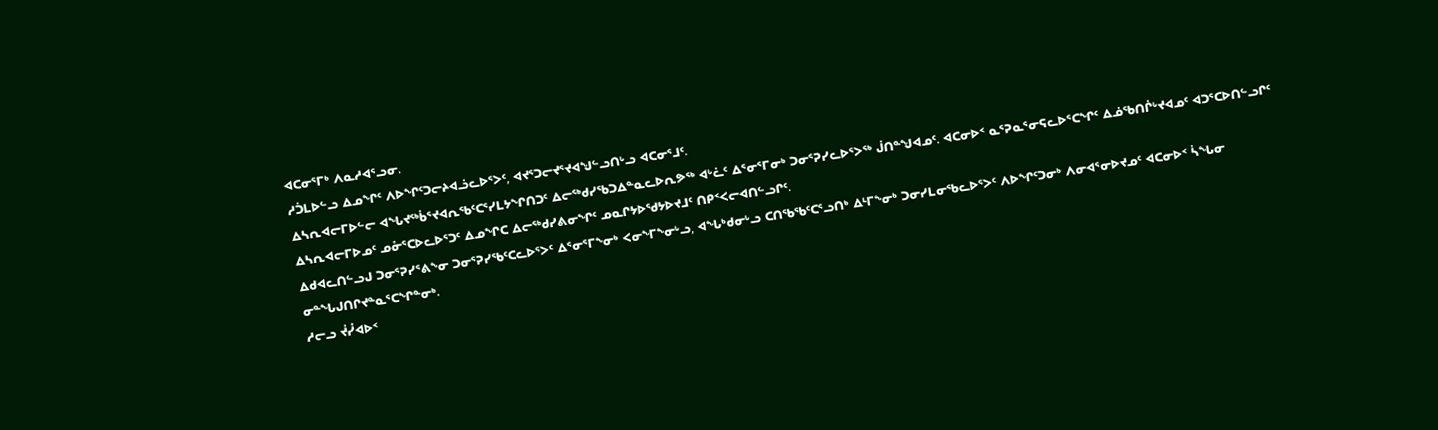ᐊᑕᓂᕐᒥᒃ ᐱᓇᓱᐊᕐᓗᓂ.
ᓱᑑᒪᐅᓪᓗ ᐃᓄᖏᑦ ᐱᐅᖏᑦᑐᓕᔨᐊᓘᓚᐅᕐᐳᑦ, ᐊᔪᕐᑐᓕᔪᕐᔪᐊᖑᓪᓗᑎᒡᓗ ᐊᑕᓂᕐᒧᑦ.
ᐃᓴᕆᐊᓕᒥᐅᓪᓕ ᐊᖓᔪᖅᑳᕐᔪᐊᕆᖃᑦᑕᕐᓯᒪᔭᖏᑎᑐᑦ ᐃᓕᖅᑯᓯᖃᑐᐃᓐᓇᓚᐅᕆᕗᖅ ᐊᒡᓛᑦ ᐃᕐᓂᕐᒥᓂᒃ ᑐᓂᕐᕈᓯᓚᐅᕐᐳᖅ ᒎᑎᓐᖑᐊᓄᑦ. ᐊᑕᓂᐅᑉ ᓇᕐᕈᓇᕐᓂᕋᓚᐅᕐᑕᖏᑦ ᐃᓅᖃᑎᒌᒡᔪᐊᓄᑦ ᐊᑐᕐᑕᐅᑎᓪᓗᒋᑦ ᐃᓴᕆᐊᓕᒥᐅᓄᑦ ᓄᓁᕐᑕᐅᓚᐅᕐᑐᑦ ᐃᓄᖏᑕ ᐃᓕᖅᑯᓯᕕᓂᖏᑦ ᓄᓇᒋᔭᐅᖁᔭᐅᔪᒧᑦ ᑎᑭᑉᐸᓕᐊᑎᓪᓗᒋᑦ.
ᐃᑯᐊᓚᑎᓪᓗᒍ ᑐᓂᕐᕈᓯᕐᕕᖕᓂ ᑐᓂᕐᕈᓯᖃᑦᑕᓚᐅᕐᐳᑦ ᐃᕐᓂᕐᒥᖕᓂᒃ ᐸᓂᖕᒥᖕᓂᒡᓗ, ᐊᖓᒃᑯᓂᒡᓗ ᑕᑎᖃᖃᑦᑕᕐᓗᑎᒃ ᐃᒻᒥᖕᓂᒃ ᑐᓂᓯᒪᓂᖃᓚᐅᕐᐳᑦ ᐱᐅᖏᑦᑐᓂᒃ ᐱᓂᐊᕐᓂᐅᔪᓄᑦ ᐊᑕᓂᐅᑉ ᓵᖓᓂ ᓂᓐᖓᒍᑎᒋᔪᓐᓇᕐᑕᖏᓐᓂᒃ.
ᓱᓕᓗ ᔫᓮᐊᐅᑉ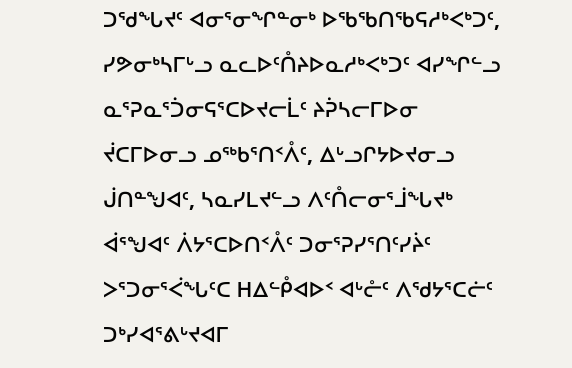ᑐᖁᖓᔪᑦ ᐊᓂᕐᓂᖏᓐᓂᒃ ᐅᖃᖃᑎᖃᕋᓱᒃᐸᒃᑐᑦ, ᓯᕗᓂᒃᓴᒥᒡᓗ ᓇᓚᐅᑦᑍᔨᐅᓇᓱᒃᐸᒃᑐᑦ ᐊᓯᖏᓪᓗ ᓇᕐᕈᓇᕐᑑᓂᕋᕐᑕᐅᔪᓕᒫᑦ ᔨᕉᓴᓕᒥᐅᓂ ᔫᑕᒥᐅᓂᓗ ᓄᖅᑲᕐᑎᑉᐰᑦ, ᐃᒡᓗᒋᔭᐅᔪᓂᓗ ᒎᑎᓐᖑᐊᑦ, ᓴᓇᓯᒪᔪᓪᓗ ᐱᑦᑍᓕᓂᕐᒨᖓᔪᒃ ᐋᕐᖑᐊᑦ ᐲᔭᕐᑕᐅᑎᑉᐰᑦ ᑐᓂᕐᕈᓯᕐᑎᑦᓯᔩᑦ ᐳᕐᑐᓂᕐᐹᖓᑦᑕ ᕼᐃᓪᑬᐊᐅᑉ ᐊᒡᓔᑦ ᐱᖁᔭᕐᑕᓖᑦ ᑐᒃᓯᐊᕐᕕᒡᔪᐊᒥ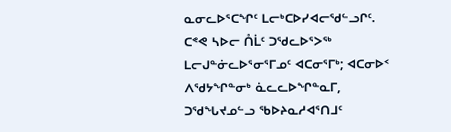ᓇᓂᓚᐅᕐᑕᖏᑦ ᒪᓕᒃᑕᐅᓯᐊᓕᖁᓪᓗᒋᑦ.
ᑕᕝᕙ ᓴᐅᓕ ᑍᒫᑦ ᑐᖁᓚᐅᕐᐳᖅ ᒪᓕᒍᓐᓃᓚᐅᕐᓂᕐᒥᓄᑦ ᐊᑕᓂᕐᒥᒃ; ᐊᑕᓂᐅᑉ ᐱᖁᔭᖏᓐᓂᒃ ᓈᓚᓚᐅᖏᓐᓇᒥ, ᑐᖁᖓᔪᓄᓪᓗ ᖃᐅᔨᓇᓱᐊᕐᑎᒧᑦ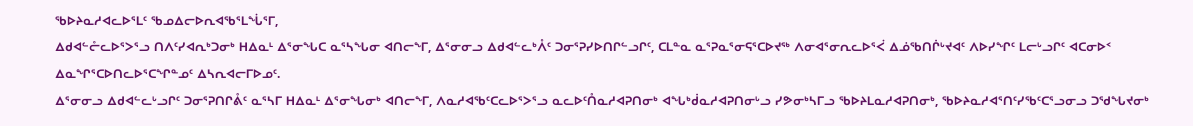ᖃᐅᔨᓇᓱᐊᓚᐅᕐᒪᑦ ᖃᓄᐃᓕᐅᕆᐊᖃᕐᒪᖔᕐᒥ,
ᐃᑯᐊᓪᓔᓚᐅᕐᐳᕐᓗ ᑎᐱᑦᓯᐊᕆᒃᑐᓂᒃ ᕼᐃᓇᒻ ᐃᕐᓂᖓᑕ ᓇᕐᓴᖓᓂ ᐊᑎᓕᖕᒥ, ᐃᕐᓂᓂᓗ ᐃᑯᐊᓪᓚᒃᐰᑦ ᑐᓂᕐᕈᓯᐅᑎᒋᓪᓗᒋᑦ, ᑕᒪᓐᓇ ᓇᕐᕈᓇᕐᓂᕋᕐᑕᐅᔪᖅ ᐱᓂᐊᕐᓂᕆᓚᐅᕐᐹ ᐃᓅᖃᑎᒌᒡᔪᐊᑦ ᐱᐅᓯᖏᑦ ᒪᓕᒡᓗᒋᑦ ᐊᑕᓂᐅᑉ ᐃᓇᖏᕐᑕᐅᑎᓚᐅᕐᑕᖏᓐᓄᑦ ᐃᓴᕆᐊᓕᒥᐅᓄᑦ.
ᐃᕐᓂᓂᓗ ᐃᑯᐊᓪᓚᒡᓗᒋᑦ ᑐᓂᕐᕈᑎᒋᕔᑦ ᓇᕐᓴᒥ ᕼᐃᓇᒻ ᐃᕐᓂᖓᓂᒃ ᐊᑎᓕᖕᒥ, ᐱᓇᓱᐊᖃᑦᑕᓚᐅᕐᐳᕐᓗ ᓇᓚᐅᑦᑍᓇᓱᐊᕈᑎᓂᒃ ᐊᖓᒃᑰᓇᓱᐊᕈᑎᓂᒡᓗ ᓯᕗᓂᒃᓴᒥᓗ ᖃᐅᔨᒪᓇᓱᐊᕈᑎᓂᒃ, ᖃᐅᔨᓇᓱᐊᕐᑎᑦᓯᖃᑦᑕᕐᓗᓂᓗ ᑐᖁᖓᔪᓂᒃ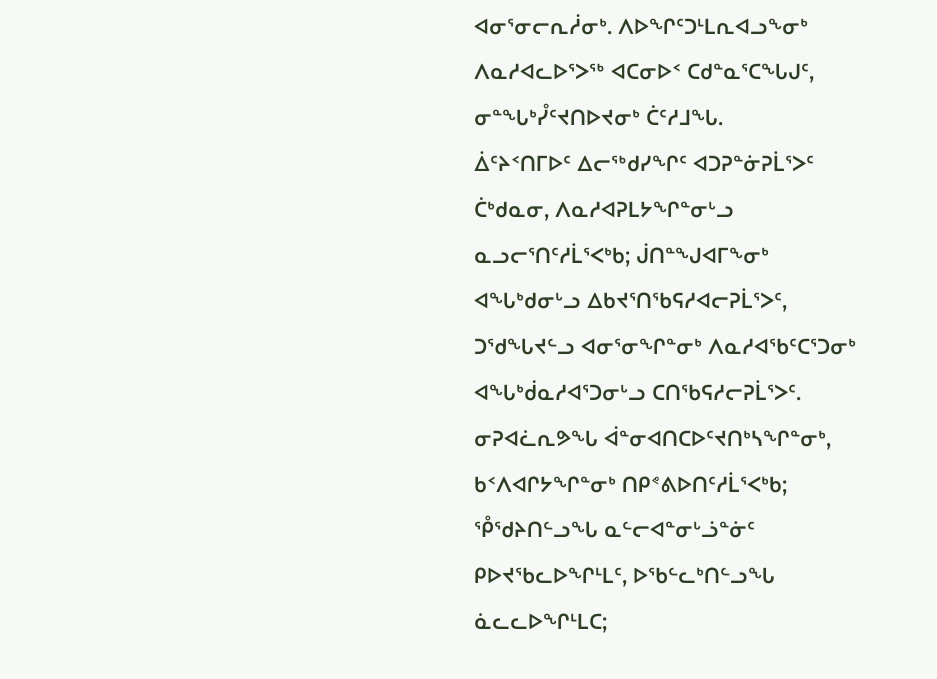ᐊᓂᕐᓂᓕᕆᓲᓂᒃ. ᐱᐅᖏᑦᑐᒻᒪᕆᐊᓗᖕᓂᒃ ᐱᓇᓱᐊᓚᐅᕐᐳᖅ ᐊᑕᓂᐅᑉ ᑕᑯᓐᓇᕐᑕᖓᒍᑦ, ᓂᓐᖓᒃᓮᑦᔪᑎᐅᔪᓂᒃ ᑖᑦᓱᒧᖓ.
ᐄᑦᔨᑉᑎᒥᐅᑦ ᐃᓕᖅᑯᓯᖏᑦ ᐊᑐᕈᓐᓃᕈᒫᕐᐳᑦ ᑖᒃᑯᓇᓂ, ᐱᓇᓱᐊᕈᒪᔭᖏᓐᓂᒡᓗ ᓇᓗᓕᕐᑎᑦᓱᒫᕐᐸᒃᑲ; ᒎᑎᓐᖑᐊᒥᖕᓂᒃ ᐊᖓᒃᑯᓂᒡᓗ ᐃᑲᔪᕐᑎᖃᕋᓱᐊᓕᕈᒫᕐᐳᑦ, ᑐᖁᖓᔪᓪᓗ ᐊᓂᕐᓂᖏᓐᓂᒃ ᐱᓇᓱᐊᖃᑦᑕᕐᑐᓂᒃ ᐊᖓᒃᑰᓇᓱᐊᕐᑐᓂᒡᓗ ᑕᑎᖃᕋᓱᓕᕈᒫᕐᐳᑦ.
ᓂᕈᐊᓛᕆᕗᖓ ᐋᓐᓂᐊᑎᑕᐅᑦᔪᑎᒃᓴᖏᓐᓂᒃ, ᑲᑉᐱᐊᒋᔭᖏᓐᓂᒃ ᑎᑭᕝᕕᐅᑎᑦᓱᒫᕐᐸᒃᑲ; ᕾᖁᔨᑎᓪᓗᖓ ᓇᓪᓕᐊᓐᓂᒡᓘᓐᓃᑦ ᑭᐅᔪᖃᓚᐅᖏᒻᒪᑦ, ᐅᖃᓪᓚᒃᑎᓪᓗᖓ ᓈᓚᓚᐅᖏᒻᒪᑕ;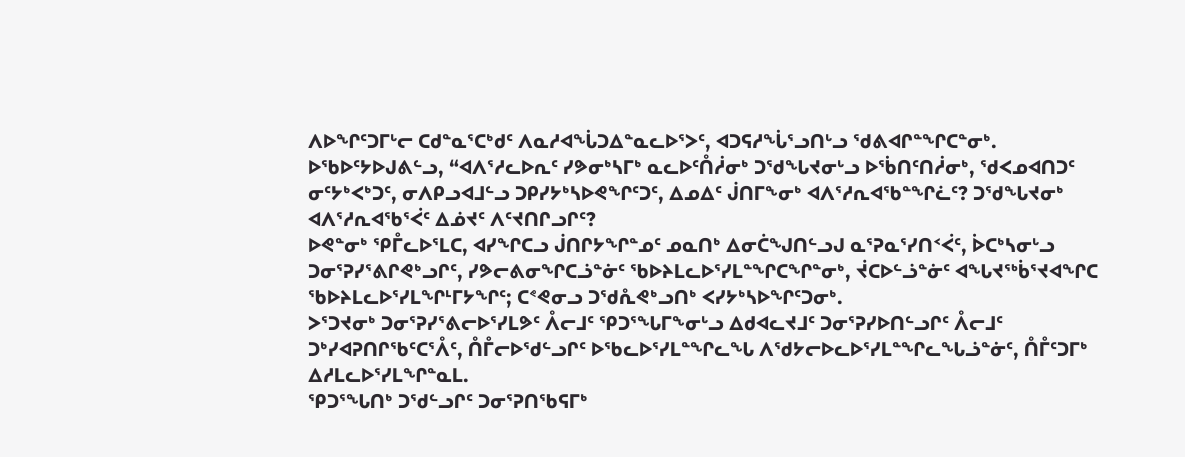ᐱᐅᖏᑦᑐᒥᒡᓕ ᑕᑯᓐᓇᕐᑕᒃᑯᑦ ᐱᓇᓱᐊᖔᑐᐃᓐᓇᓚᐅᕐᐳᑦ, ᐊᑐᕋᓱᖔᕐᓗᑎᒡᓗ ᖁᕕᐊᒋᓐᖏᑕᓐᓂᒃ.
ᐅᖃᐅᑦᔭᐅᒍᕕᓪᓗ, “ᐊᐱᕐᓱᓚᐅᕆᑦ ᓯᕗᓂᒃᓴᒥᒃ ᓇᓚᐅᑦᑍᓲᓂᒃ ᑐᖁᖓᔪᓂᒡᓗ ᐅᖄᑎᑦᑎᓲᓂᒃ, ᖁᐸᓄᐊᑎᑐᑦ ᓂᑦᔭᒃᐸᒃᑐᑦ, ᓂᐱᑭᓗᐊᒧᓪᓗ ᑐᑭᓯᔭᒃᓴᐅᕙᖏᑦᑐᑦ, ᐃᓄᐃᑦ ᒎᑎᒥᖕᓂᒃ ᐊᐱᕐᓱᕆᐊᖃᓐᖏᓛᑦ? ᑐᖁᖓᔪᓂᒃ ᐊᐱᕐᓱᕆᐊᖃᕐᐹᑦ ᐃᓅᔪᑦ ᐱᑦᔪᑎᒋᓗᒋᑦ?
ᐅᕙᓐᓂᒃ ᕿᒤᓚᐅᕐᒪᑕ, ᐊᓯᖏᑕᓗ ᒎᑎᒋᔭᖏᓐᓄᑦ ᓄᓇᑎᒃ ᐃᓂᑖᖑᑎᓪᓗᒍ ᓇᕐᕈᓇᕐᓯᑎᑉᐹᑦ, ᐆᑕᒃᓴᓂᒡᓗ ᑐᓂᕐᕈᓯᕐᕕᒋᕙᒃᓗᒋᑦ, ᓯᕗᓕᕕᓂᖏᑕᓘᓐᓃᑦ ᖃᐅᔨᒪᓚᐅᕐᓯᒪᓐᖏᑕᖏᓐᓂᒃ, ᔫᑕᐅᓪᓘᓐᓃᑦ ᐊᖓᔪᖅᑳᕐᔪᐊᖏᑕ ᖃᐅᔨᒪᓚᐅᕐᓯᒪᖏᒻᒥᔭᖏᑦ; ᑕᕝᕙᓂᓗ ᑐᖁᕅᕙᒃᓗᑎᒃ ᐸᓯᔭᒃᓴᐅᖏᑦᑐᓂᒃ.
ᐳᕐᑐᔪᓂᒃ ᑐᓂᕐᕈᓯᕐᕕᓕᐅᕐᓯᒪᕗᑦ ᐰᓕᒧᑦ ᕿᑐᕐᖓᒥᖕᓂᒡᓗ ᐃᑯᐊᓚᔪᒧᑦ ᑐᓂᕐᕈᓯᐅᑎᓪᓗᒋᑦ ᐰᓕᒧᑦ ᑐᒃᓯᐊᕈᑎᒋᖃᑦᑕᕐᐰᑦ, ᑍᒤᓕᐅᖁᓪᓗᒋᑦ ᐅᖃᓚᐅᕐᓯᒪᓐᖏᓚᖓ ᐱᖁᔭᓕᐅᓚᐅᕐᓯᒪᓐᖏᓚᖓᓘᓐᓃᑦ, ᑍᒤᑦᑐᒥᒃ ᐃᓱᒪᓚᐅᕐᓯᒪᖏᓐᓇᒪ.
ᕿᑐᕐᖓᑎᒃ ᑐᖁᓪᓗᒋᑦ ᑐᓂᕐᕈᑎᖃᕋᒥᒃ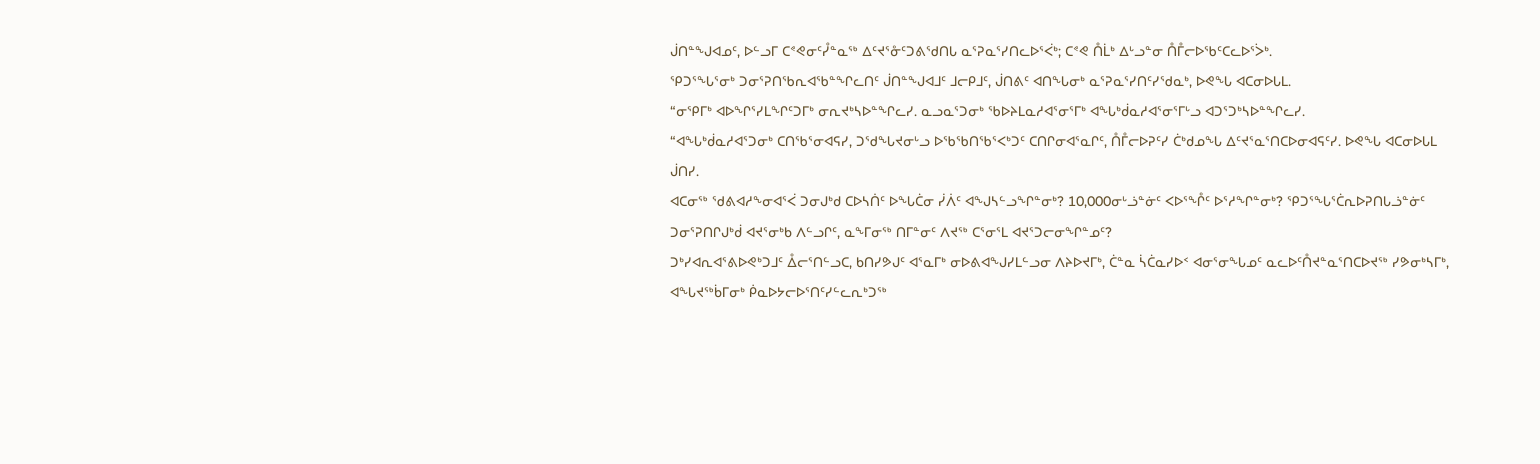ᒎᑎᓐᖑᐊᓄᑦ, ᐅᓪᓗᒥ ᑕᕝᕙᓂᑦᓮᓐᓇᖅ ᐃᑦᔪᕐᓁᑦᑐᕕᖁᑎᒐ ᓇᕐᕈᓇᕐᓯᑎᓚᐅᕐᐹᒃ; ᑕᕝᕙ ᑍᒫᒃ ᐃᒡᓗᓐᓂ ᑍᒤᓕᐅᖃᑦᑕᓚᐅᕐᐴᒃ.
ᕿᑐᕐᖓᕐᓂᒃ ᑐᓂᕐᕈᑎᖃᕆᐊᖃᓐᖏᓚᑎᑦ ᒎᑎᓐᖑᐊᒧᑦ ᒧᓕᑭᒧᑦ, ᒎᑎᕕᑦ ᐊᑎᖓᓂᒃ ᓇᕐᕈᓇᕐᓯᑎᑦᓯᖁᓇᒃ, ᐅᕙᖓ ᐊᑕᓂᐅᒐᒪ.
“ᓂᕿᒥᒃ ᐊᐅᖏᕐᓯᒪᖏᑦᑐᒥᒃ ᓂᕆᔪᒃᓴᐅᓐᖏᓚᓯ. ᓇᓗᓇᕐᑐᓂᒃ ᖃᐅᔨᒪᓇᓱᐊᕐᓂᕐᒥᒃ ᐊᖓᒃᑰᓇᓱᐊᕐᓂᕐᒥᒡᓗ ᐊᑐᕐᑐᒃᓴᐅᓐᖏᓚᓯ.
“ᐊᖓᒃᑰᓇᓱᐊᕐᑐᓂᒃ ᑕᑎᖃᕐᓂᐊᕋᓯ, ᑐᖁᖓᔪᓂᒡᓗ ᐅᖃᖃᑎᖃᕐᐸᒃᑐᑦ ᑕᑎᒋᓂᐊᕐᓇᒋᑦ, ᑍᒤᓕᐅᕈᑦᓯ ᑖᒃᑯᓄᖓ ᐃᑦᔪᕐᓇᕐᑎᑕᐅᓂᐊᕋᑦᓯ. ᐅᕙᖓ ᐊᑕᓂᐅᒐᒪ ᒎᑎᓯ.
ᐊᑕᓂᖅ ᖁᕕᐊᓱᖕᓂᐊᕐᐹ ᑐᓂᒍᒃᑯ ᑕᐅᓴᑏᑦ ᐅᖓᑖᓂ ᓰᐲᑦ ᐊᖑᓴᓪᓗᖏᓐᓂᒃ? 10,000ᓂᒡᓘᓐᓃᑦ ᐸᐅᕐᖎᑦ ᐅᕐᓱᖏᓐᓂᒃ? ᕿᑐᕐᖓᕐᑖᕆᐅᕈᑎᒐᓘᓐᓃᑦ ᑐᓂᕐᕈᑎᒋᒍᒃᑰ ᐊᔪᕐᓂᒃᑲ ᐱᓪᓗᒋᑦ, ᓇᖕᒥᓂᖅ ᑎᒥᓐᓂᑦ ᐱᔪᖅ ᑕᕐᓂᕐᒪ ᐊᔪᕐᑐᓕᓂᖏᓐᓄᑦ?
ᑐᒃᓯᐊᕆᐊᕐᕕᐅᕙᒃᑐᒧᑦ ᐂᓕᕐᑎᓪᓗᑕ, ᑲᑎᓯᕗᒍᑦ ᐊᕐᓇᒥᒃ ᓂᐅᕕᐊᖑᓯᒪᓪᓗᓂ ᐱᔨᐅᔪᒥᒃ, ᑖᓐᓇ ᓵᑖᓇᓯᐅᑉ ᐊᓂᕐᓂᖓᓄᑦ ᓇᓚᐅᑦᑍᔪᓐᓇᕐᑎᑕᐅᔪᖅ ᓯᕗᓂᒃᓴᒥᒃ, ᐊᖓᔪᖅᑳᒥᓂᒃ ᑮᓇᐅᔭᓕᐅᕐᑎᑦᓯᓪᓚᕆᒃᑐᖅ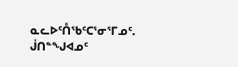ᓇᓚᐅᑦᑍᖃᑦᑕᕐᓂᕐᒥᓄᑦ.
ᒎᑎᓐᖑᐊᓄᑦ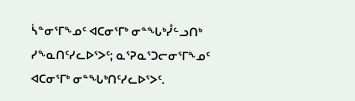ᓵᓐᓂᕐᒥᖕᓄᑦ ᐊᑕᓂᕐᒥᒃ ᓂᓐᖓᒃᓮᓪᓗᑎᒃ ᓯᖕᓇᑎᑦᓯᓚᐅᕐᐳᑦ; ᓇᕐᕈᓇᕐᑐᓕᓂᕐᒥᖕᓄᑦ ᐊᑕᓂᕐᒥᒃ ᓂᓐᖓᒃᑎᑦᓯᓚᐅᕐᐳᑦ.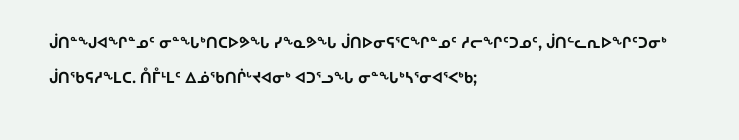ᒎᑎᓐᖑᐊᖏᓐᓄᑦ ᓂᓐᖓᒃᑎᑕᐅᕗᖓ ᓯᖕᓇᕗᖓ ᒎᑎᐅᓂᕋᕐᑕᖏᓐᓄᑦ ᓱᓕᖏᑦᑐᓄᑦ, ᒎᑎᓪᓚᕆᐅᖏᑦᑐᓂᒃ ᒎᑎᖃᕋᓱᖕᒪᑕ. ᑍᒤᒻᒪᑦ ᐃᓅᖃᑎᒌᒡᔪᐊᓂᒃ ᐊᑐᕐᓗᖓ ᓂᓐᖓᒃᓴᕐᓂᐊᕐᐸᒃᑲ;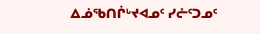ᐃᓅᖃᑎᒌᒡᔪᐊᓄᑦ ᓯᓔᑦᑐᓄᑦ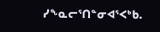ᓯᖕᓇᓕᕐᑎᓐᓂᐊᕐᐸᒃᑲ.